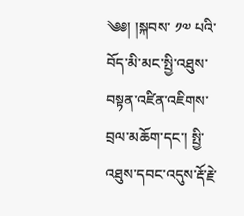༄༅། །སྐབས་ ༡༧ པའི་བོད་མི་མང་སྤྱི་འཐུས་བསྟན་འཛིན་འཇིགས་བྲལ་མཆོག་དང་། སྤྱི་འཐུས་དབང་འདུས་རྡོ་རྗེ་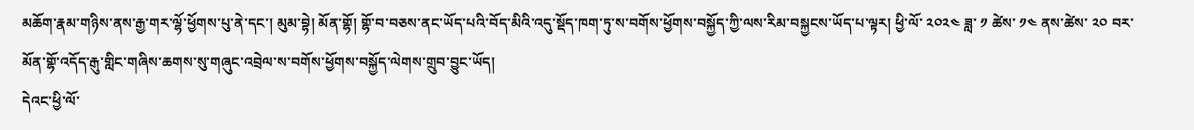མཆོག་རྣམ་གཉིས་ནས་རྒྱ་གར་ལྷོ་ཕྱོགས་པུ་ནེ་དང་། མུམ་བྷེ། མོན་གྷོ། གྷོ་བ་བཅས་ནང་ཡོད་པའི་བོད་མིའི་འདུ་སྡོད་ཁག་ཏུ་ས་བགོས་ཕྱོགས་བསྐྱོད་ཀྱི་ལས་རིམ་བསྐྱངས་ཡོད་པ་ལྟར། ཕྱི་ལོ་ ༢༠༢༤ ཟླ་ ༡ ཚེས་ ༡༤ ནས་ཚེས་ ༢༠ བར་མོན་གྷོ་འདོད་རྒུ་གླིང་གཞིས་ཆགས་སུ་གཞུང་འབྲེལ་ས་བགོས་ཕྱོགས་བསྐྱོད་ལེགས་གྲུབ་བྱུང་ཡོད།
དེའང་ཕྱི་ལོ་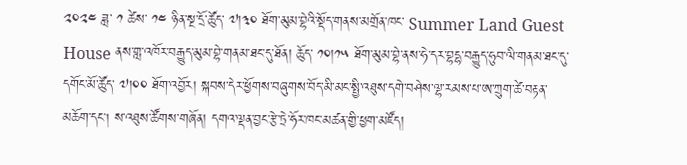༢༠༢༤ ཟླ་ ༡ ཚེས་ ༡༤ ཉིན་སྔ་དྲོ་ཚོུད་ ༧།༣༠ ཐོག་མུམ་བྷེའི་སྡོད་གནས་མགྲོན་ཁང་ Summer Land Guest House ནས་གླ་འཁོར་བརྒྱུད་མུམ་བྷེ་གནམ་ཐང་དུ་ཐོན། ཆོུད་ ༡༠།༡༥ ཐོག་མུམ་བྷེ་ནས་ཧེ་དར་བྷདྷ་བརྒྱུད་ཧུབ་ལི་གནམ་ཐང་དུ་དགོང་མོ་ཚོུད་ ༧།༠༠ ཐོག་འབྱོར། སྐབས་དེར་ཕྱོགས་བཞུགས་བོད་མི་མང་སྤྱི་འཐུས་དགེ་བཤེས་ལྷ་རམས་པ་ཨ་ཀྲུག་ཚེ་བརྟན་མཆོག་དང། ས་འཐུས་ཚོགས་གཞོན། དགའ་ལྡན་བྱང་རྩེ་ཏྲེ་ཧོར་ཁང་མཚན་གྱི་ཕྱག་མཛོད།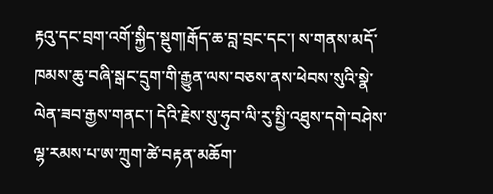རྟའུ་དང་བྲག་འགོ་སྐྱིད་སྡུག།རྒོད་ཆ་བླ་བྲང་དང་། ས་གནས་མདོ་ཁམས་ཆུ་བཞི་སྒང་དྲུག་གི་རྒྱུན་ལས་བཅས་ནས་ཕེབས་སུའི་སྣེ་ལེན་ཟབ་རྒྱས་གནང་། དེའི་རྗེས་སུ་ཧུབ་ལི་རུ་སྤྱི་འཐུས་དགེ་བཤེས་ལྷ་རམས་པ་ཨ་ཀྲུག་ཚེ་བརྟན་མཆོག་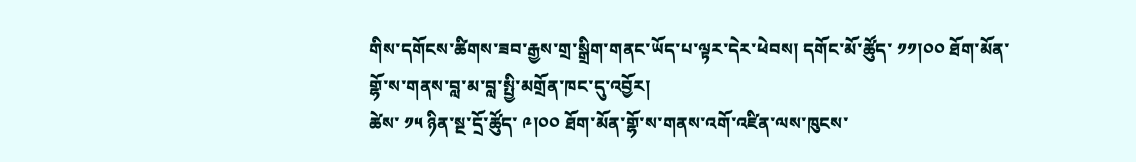གིས་དགོངས་ཚིགས་ཟབ་རྒྱས་གྲ་སྒྲིག་གནང་ཡོད་པ་ལྟར་དེར་ཕེབས། དགོང་མོ་ཚོུད་ ༡༡།༠༠ ཐོག་མོན་གྷོ་ས་གནས་བླ་མ་བླ་སྤྱི་མགྲོན་ཁང་དུ་འབྱོར།
ཚེས་ ༡༥ ཉིན་སྔ་དྲོ་ཚོུད་ ༩།༠༠ ཐོག་མོན་གྷོ་ས་གནས་འགོ་འཛིན་ལས་ཁུངས་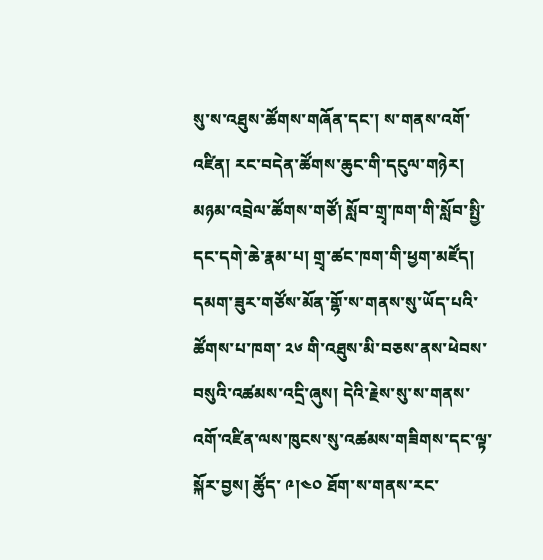སུ་ས་འཐུས་ཚོགས་གཞོན་དང་། ས་གནས་འགོ་འཛིན། རང་བདེན་ཚོགས་ཆུང་གི་དངུལ་གཉེར། མཉམ་འབྲེལ་ཚོགས་གཙོ། སློབ་གྲྭ་ཁག་གི་སློབ་སྤྱི་དང་དགེ་ཆེ་རྣམ་པ། གྲྭ་ཚང་ཁག་གི་ཕྱག་མཛོད། དམག་ཟུར་གཙོས་མོན་གྷོ་ས་གནས་སུ་ཡོད་པའི་ཚོགས་པ་ཁག་ ༢༦ གི་འཐུས་མི་བཅས་ནས་ཕེབས་བསུའི་འཚམས་འདྲི་ཞུས། དེའི་རྗེས་སུ་ས་གནས་འགོ་འཛིན་ལས་ཁུངས་སུ་འཚམས་གཟིགས་དང་ལྟ་སྐོར་བྱས། ཚོུད་ ༩།༤༠ ཐོག་ས་གནས་རང་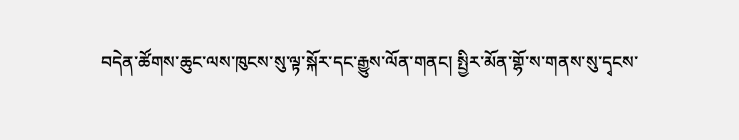བདེན་ཚོགས་ཆུང་ལས་ཁུངས་སུ་ལྟ་སྐོར་དང་རྒྱུས་ལོན་གནང། སྤྱིར་མོན་གྷོ་ས་གནས་སུ་དྭངས་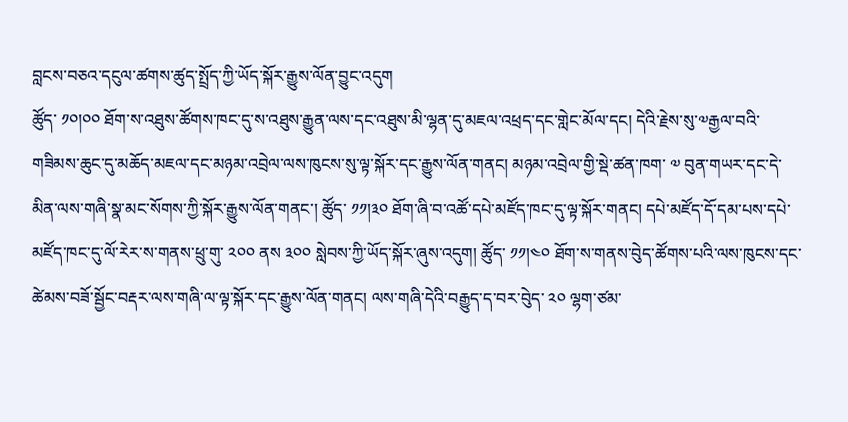བླངས་བཅའ་དངུལ་ཚགས་ཚུད་སྤྲོད་ཀྱི་ཡོད་སྐོར་རྒྱུས་ལོན་བྱུང་འདུག
ཚོུད་ ༡༠།༠༠ ཐོག་ས་འཐུས་ཚོགས་ཁང་དུ་ས་འཐུས་རྒྱུན་ལས་དང་འཐུས་མི་ལྷན་དུ་མཇལ་འཕྲད་དང་གླེང་མོལ་དང། དེའི་རྗེས་སུ་༧རྒྱལ་བའི་གཟིམས་ཆུང་དུ་མཆོད་མཇལ་དང་མཉམ་འབྲེལ་ལས་ཁུངས་སུ་ལྟ་སྐོར་དང་རྒྱུས་ལོན་གནང། མཉམ་འབྲེལ་གྱི་སྡེ་ཚན་ཁག་ ༧ བུན་གཡར་དང་དེ་མིན་ལས་གཞི་སྣ་མང་སོགས་ཀྱི་སྐོར་རྒྱུས་ལོན་གནང་། ཚོུད་ ༡༡།༣༠ ཐོག་ཞི་བ་འཚོ་དཔེ་མཛོད་ཁང་དུ་ལྟ་སྐོར་གནང། དཔེ་མཛོད་དོ་དམ་པས་དཔེ་མཛོད་ཁང་དུ་ལོ་རེར་ས་གནས་ཕྲུ་གུ་ ༢༠༠ ནས ༣༠༠ སླེབས་ཀྱི་ཡོད་སྐོར་ཞུས་འདུག། ཚོུད་ ༡༡།༤༠ ཐོག་ས་གནས་བེུད་ཚོགས་པའི་ལས་ཁུངས་དང་ཚེམས་བཟོ་སྦྱོང་བརྡར་ལས་གཞི་ལ་ལྟ་སྐོར་དང་རྒྱུས་ལོན་གནང། ལས་གཞི་དེའི་བརྒྱུད་ད་བར་བེུད་ ༢༠ ལྷག་ཙམ་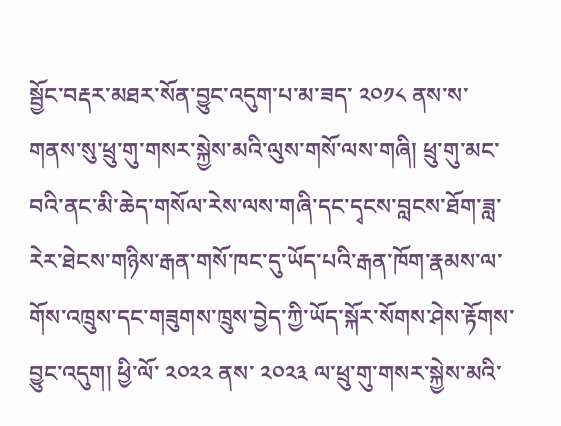སྦྱོང་བརྡར་མཐར་སོན་བྱུང་འདུག་པ་མ་ཟད་ ༢༠༡༨ ནས་ས་གནས་སུ་ཕྲུ་གུ་གསར་སྐྱེས་མའི་ལུས་གསོ་ལས་གཞི། ཕྲུ་གུ་མང་བའི་ནང་མི་ཆེད་གསོལ་རེས་ལས་གཞི་དང་དྭངས་བླངས་ཐོག་ཟླ་རེར་ཐེངས་གཉིས་རྒན་གསོ་ཁང་དུ་ཡོད་པའི་རྒན་ཁོག་རྣམས་ལ་གོས་འཁྲུས་དང་གཟུགས་ཁྲུས་བྱེད་ཀྱི་ཡོད་སྐོར་སོགས་ཤེས་རྟོགས་བྱུང་འདུག། ཕྱི་ལོ་ ༢༠༢༢ ནས་ ༢༠༢༣ ལ་ཕྲུ་གུ་གསར་སྐྱེས་མའི་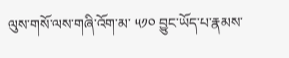ལུས་གསོ་ལས་གཞི་འོག་མ་ ༥༡༠ བྱུང་ཡོད་པ་རྣམས་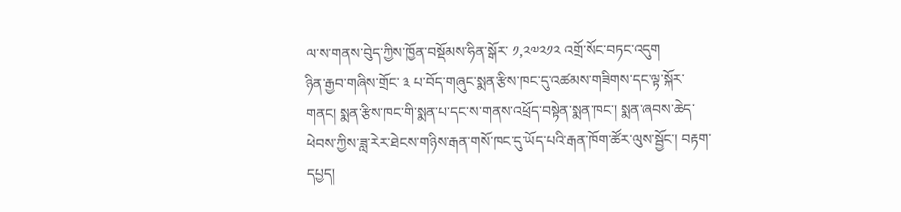ལ་ས་གནས་བེུད་ཀྱིས་ཁྱོན་བསྡོམས་ཧིན་སྒོར་ ༡,༢༧༢༡༢ འགྲོ་སོང་བཏང་འདུག
ཉིན་རྒྱབ་གཞིས་གྲོང་ ༣ པ་བོད་གཞུང་སྨན་རྩིས་ཁང་དུ་འཚམས་གཟིགས་དང་ལྟ་སྐོར་གནང། སྨན་རྩིས་ཁང་གི་སྨན་པ་དང་ས་གནས་འཕྲོད་བསྟེན་སྨན་ཁང་། སྨན་ཞབས་ཆེད་ཕེབས་ཀྱིས་ཟླ་རེར་ཐེངས་གཉིས་རྒན་གསོ་ཁང་དུ་ཡོད་པའི་རྒན་ཁོག་ཚོར་ལུས་སྦྱོང་། བརྟག་དཔྱད།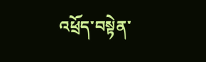འཕྲོད་བསྟེན་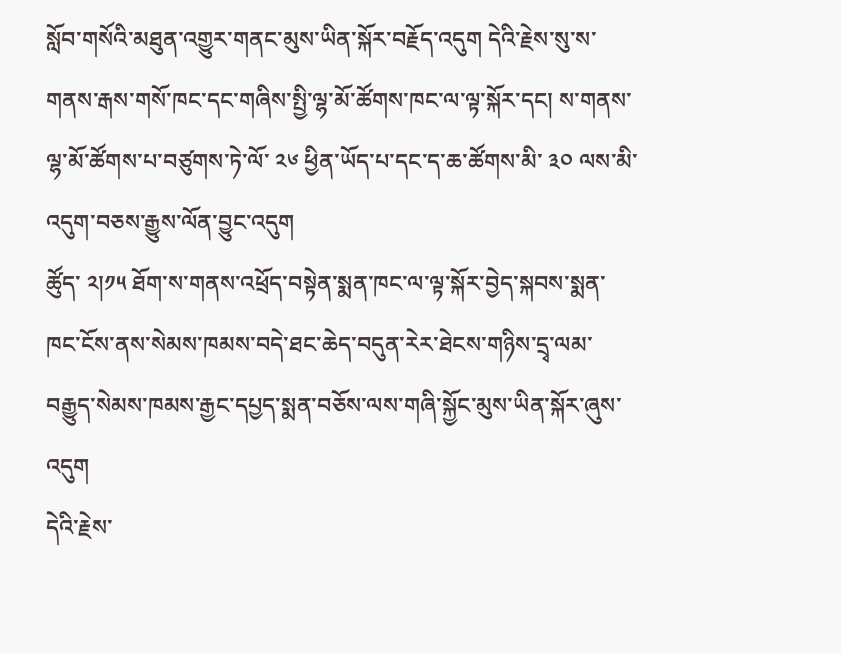སློབ་གསོའི་མཐུན་འགྱུར་གནང་མུས་ཡིན་སྐོར་བརྗོད་འདུག དེའི་རྗེས་སུ་ས་གནས་རྒས་གསོ་ཁང་དང་གཞིས་སྤྱི་ལྷ་མོ་ཚོགས་ཁང་ལ་ལྟ་སྐོར་དང། ས་གནས་ལྷ་མོ་ཚོགས་པ་བཙུགས་ཏེ་ལོ་ ༢༦ ཕྱིན་ཡོད་པ་དང་ད་ཆ་ཚོགས་མི་ ༣༠ ལས་མི་འདུག་བཅས་རྒྱུས་ལོན་བྱུང་འདུག
ཚོུད་ ༢།༡༥ ཐོག་ས་གནས་འཕྲོད་བསྟེན་སྨན་ཁང་ལ་ལྟ་སྐོར་བྱེད་སྐབས་སྨན་ཁང་ངོས་ནས་སེམས་ཁམས་བདེ་ཐང་ཆེད་བདུན་རེར་ཐེངས་གཉིས་དྲྭ་ལམ་བརྒྱུད་སེམས་ཁམས་རྒྱང་དཔྱད་སྨན་བཅོས་ལས་གཞི་སྐྱོང་མུས་ཡིན་སྐོར་ཞུས་འདུག
དེའི་རྗེས་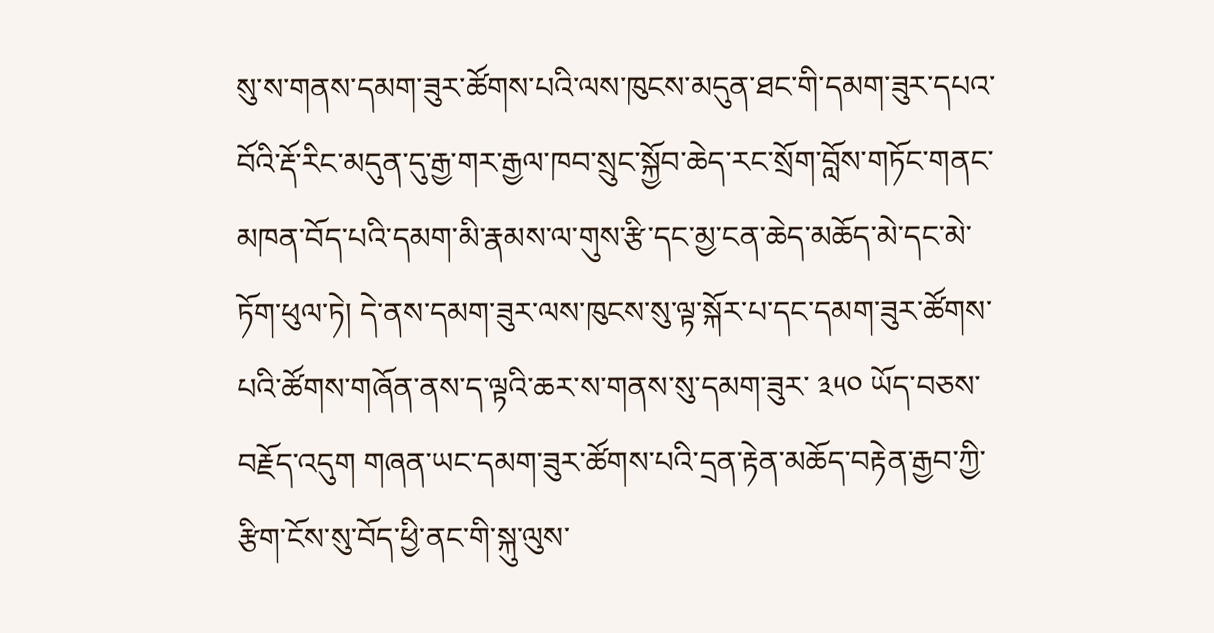སུ་ས་གནས་དམག་ཟུར་ཚོགས་པའི་ལས་ཁུངས་མདུན་ཐང་གི་དམག་ཟུར་དཔའ་བོའི་རྡོ་རིང་མདུན་དུ་རྒྱ་གར་རྒྱལ་ཁབ་སྲུང་སྐྱོབ་ཆེད་རང་སྲོག་བློས་གཏོང་གནང་མཁན་བོད་པའི་དམག་མི་རྣམས་ལ་གུས་རྩི་དང་མྱ་ངན་ཆེད་མཆོད་མེ་དང་མེ་ཏོག་ཕུལ་ཏེ། དེ་ནས་དམག་ཟུར་ལས་ཁུངས་སུ་ལྟ་སྐོར་པ་དང་དམག་ཟུར་ཚོགས་པའི་ཚོགས་གཞོན་ནས་ད་ལྟའི་ཆར་ས་གནས་སུ་དམག་ཟུར་ ༣༥༠ ཡོད་བཅས་བརྗོད་འདུག གཞན་ཡང་དམག་ཟུར་ཚོགས་པའི་དྲན་རྟེན་མཆོད་བརྟེན་རྒྱབ་ཀྱི་རྩིག་ངོས་སུ་བོད་ཕྱི་ནང་གི་སྐུ་ལུས་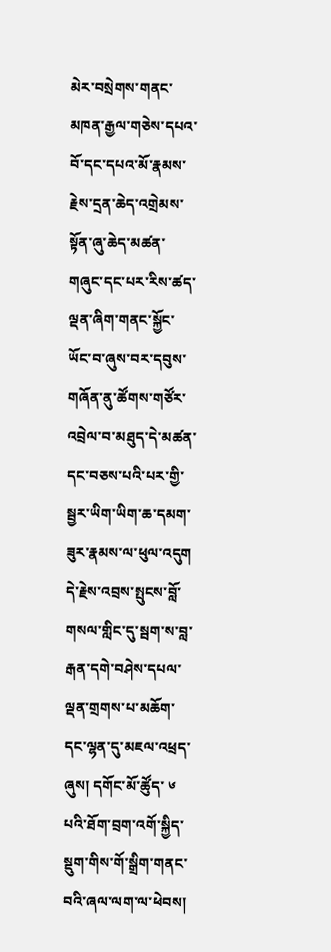མེར་བསྲེགས་གནང་མཁན་རྒྱལ་གཅེས་དཔའ་བོ་དང་དཔའ་མོ་རྣམས་རྗེས་དྲན་ཆེད་འགྲེམས་སྟོན་ཞུ་ཆེད་མཚན་གཞུང་དང་པར་རིས་ཚད་ལྡན་ཞིག་གནང་སྐྱོང་ཡོང་བ་ཞུས་བར་དབུས་གཞོན་ནུ་ཚོགས་གཙོར་འབྲེལ་བ་མཐུད་དེ་མཚན་དང་བཅས་པའི་པར་གྱི་སྦྱར་ཡིག་ཡིག་ཆ་དམག་ཟུར་རྣམས་ལ་ཕུལ་འདུག དེ་རྗེས་འབྲས་སྤུངས་བློ་གསལ་གླིང་དུ་སྦག་ས་བླ་རྒན་དགེ་བཤེས་དཔལ་ལྡན་གྲགས་པ་མཆོག་དང་ལྷན་དུ་མཇལ་འཕྲད་ཞུས། དགོང་མོ་ཚོུད་ ༦ པའི་ཐོག་བྲག་འགོ་སྐྱིད་སྡུག་གིས་གོ་སྒྲིག་གནང་བའི་ཞལ་ལག་ལ་ཕེབས།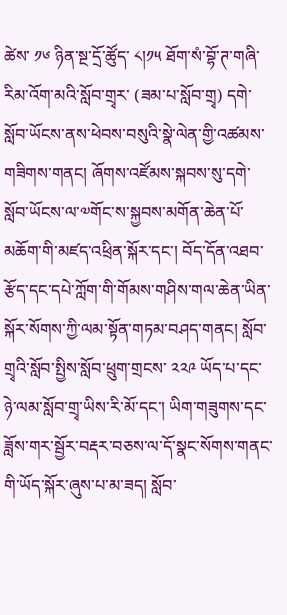ཚེས་ ༡༦ ཉིན་སྔ་དྲོ་ཚོུད་ ༨།༡༥ ཐོག་སཾ་བྷོ་ཊ་གཞི་རིམ་འོག་མའི་སློབ་གྲྭར་ (ཟམ་པ་སློབ་གྲྭ) དགེ་སློབ་ཡོངས་ནས་ཕེབས་བསུའི་སྣེ་ལེན་གྱི་འཚམས་གཟིགས་གནང། ཞོགས་འཛོམས་སྐབས་སུ་དགེ་སློབ་ཡོངས་ལ་༧གོང་ས་སྐྱབས་མགོན་ཆེན་པོ་མཆོག་གི་མཛད་འཕྲིན་སྐོར་དང་། བོད་དོན་འཐབ་རྩོད་དང་དཔེ་ཀློག་གི་གོམས་གཤིས་གལ་ཆེན་ཡིན་སྐོར་སོགས་ཀྱི་ལམ་སྟོན་གཏམ་བཤད་གནང། སློབ་གྲྭའི་སློབ་སྤྱིས་སློབ་ཕྲུག་གྲངས་ ༢༢༩ ཡོད་པ་དང་ཉེ་ལམ་སློབ་གྲྭ་ཡིས་རི་མོ་དང་། ཡིག་གཟུགས་དང་ཟློས་གར་སྦྱོར་བརྡར་བཅས་ལ་དོ་སྣང་སོགས་གནང་གི་ཡོད་སྐོར་ཞུས་པ་མ་ཟད། སློབ་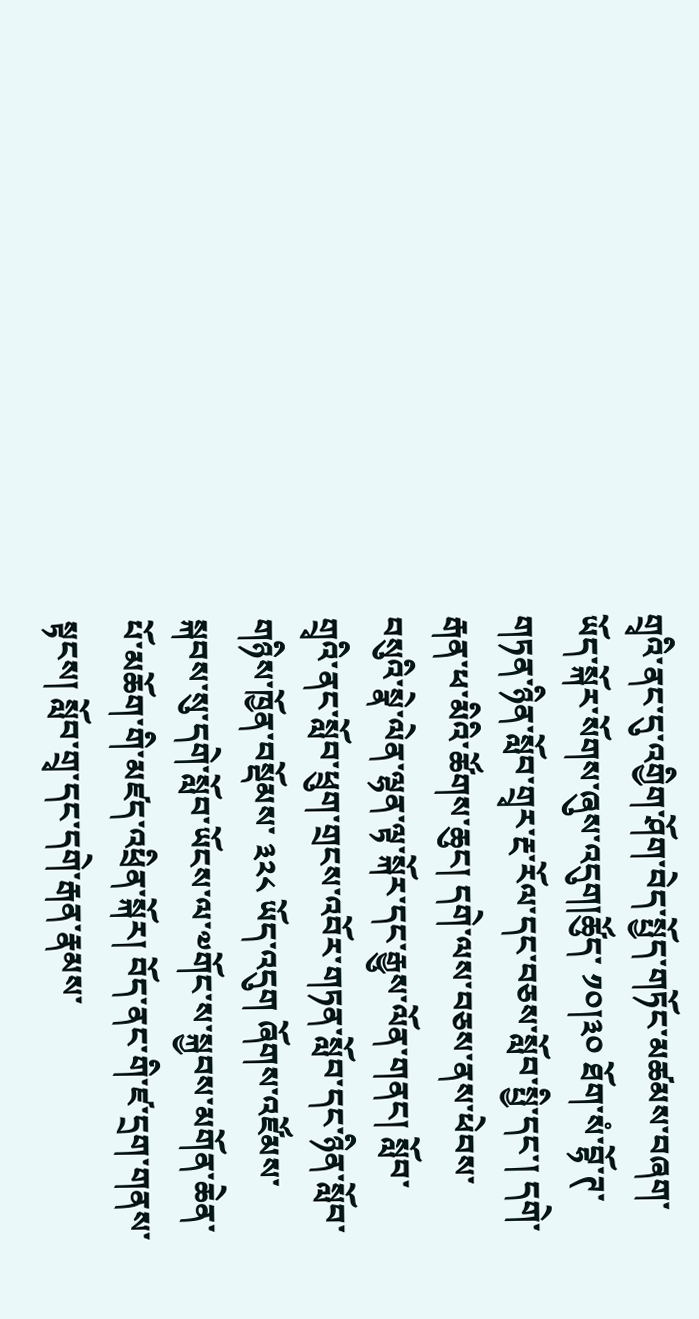གྲྭའི་ནང་དུ་འགྱིག་ཤོག་བེད་སྤྱོད་གཏོང་མཚམས་བཞག་ཡོད་སྐོར་སོགས་ཞུས་འདུག།ཚོུད་ ༡༠།༣༠ ཐོག་སཾ་བྷོ་ཊ་གཏན་ཉིན་སློབ་གྲྭར་རྔ་རོལ་དང་བཅས་སློབ་སྤྱི་དང་། དགེ་རྒན་ཕ་མིའི་ཚོགས་ཆུང། དགེ་ལས་བཅས་ནས་ཕེབས་བསུའི་སྣེ་ལེན་ལྷན་ལྟ་སྐོར་དང་རྒྱུས་ལོན་གནང། སློབ་གྲྭའི་ནང་སློབ་ཕྲུག་གྲངས་འབོར་གཏན་སློབ་དང་ཉིན་སློབ་གཉིས་ཁྱོན་བསྡོམས་ ༣༢༨ ཡོད་འདུག ཞོགས་འཛོམས་སྐབས་སུ་དགེ་སློབ་ཡོངས་ལ་༧གོང་ས་སྐྱབས་མགོན་ཆེན་པོ་མཆོག་གི་མཛད་འཕྲིན་སྐོར། བོད་ནང་གི་ཛ་དྲག་གནས་སྟངས། སློབ་གྲྭ་དང་དགེ་རྒན་རྣམས་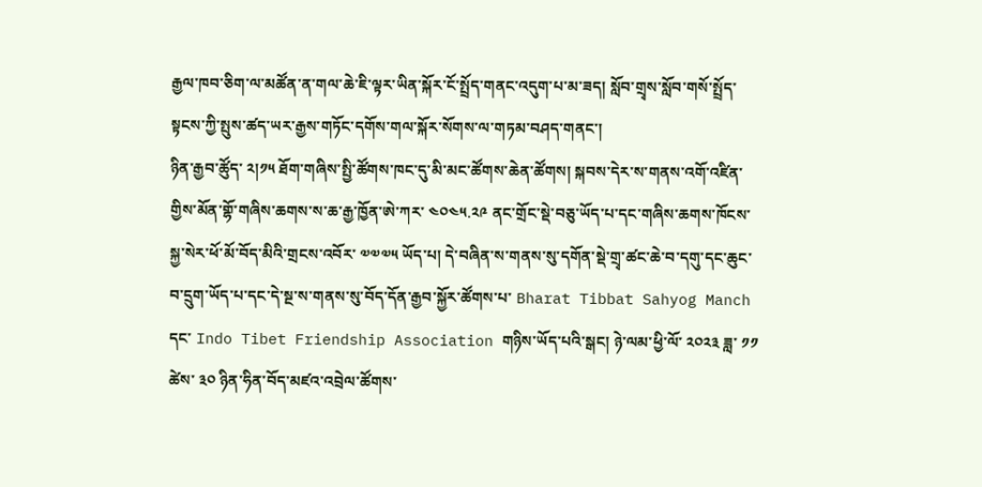རྒྱལ་ཁབ་ཅིག་ལ་མཚོན་ན་གལ་ཆེ་ཇི་ལྟར་ཡིན་སྐོར་ངོ་སྤྲོད་གནང་འདུག་པ་མ་ཟད། སློབ་གྲྭས་སློབ་གསོ་སྤྲོད་སྟངས་ཀྱི་སྤུས་ཚད་ཡར་རྒྱས་གཏོང་དགོས་གལ་སྐོར་སོགས་ལ་གཏམ་བཤད་གནང་།
ཉིན་རྒྱབ་ཚོུད་ ༢།༡༥ ཐོག་གཞིས་སྤྱི་ཚོགས་ཁང་དུ་མི་མང་ཚོགས་ཆེན་ཚོགས། སྐབས་དེར་ས་གནས་འགོ་འཛིན་གྱིས་མོན་གྷོ་གཞིས་ཆགས་ས་ཆ་རྒྱ་ཁྱོན་ཨེ་ཀར་ ༤༠༤༥.༢༩ ནང་གྲོང་སྡེ་བཅུ་ཡོད་པ་དང་གཞིས་ཆགས་ཁོངས་སྐྱ་སེར་ཕོ་མོ་བོད་མིའི་གྲངས་འབོར་ ༧༧༧༥ ཡོད་པ། དེ་བཞིན་ས་གནས་སུ་དགོན་སྡེ་གྲྭ་ཚང་ཆེ་བ་དགུ་དང་ཆུང་བ་དྲུག་ཡོད་པ་དང་དེ་སྔ་ས་གནས་སུ་བོད་དོན་རྒྱབ་སྐྱོར་ཚོགས་པ་ Bharat Tibbat Sahyog Manch དང་ Indo Tibet Friendship Association གཉིས་ཡོད་པའི་སྒང། ཉེ་ལམ་ཕྱི་ལོ་ ༢༠༢༣ ཟླ་ ༡༡ ཚེས་ ༣༠ ཉིན་ཧིན་བོད་མཛའ་འབྲེལ་ཚོགས་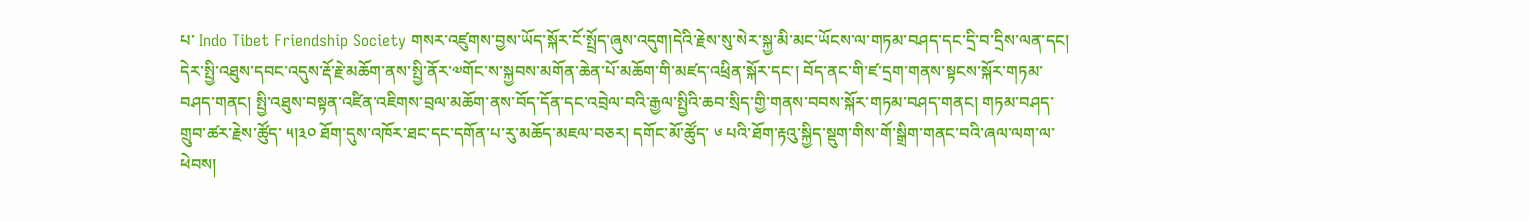པ་ Indo Tibet Friendship Society གསར་འཛུགས་བྱས་ཡོད་སྐོར་ངོ་སྤྲོད་ཞུས་འདུག།དེའི་རྗེས་སུ་སེར་སྐྱ་མི་མང་ཡོངས་ལ་གཏམ་བཤད་དང་དྲི་བ་དྲིས་ལན་དང། དེར་སྤྱི་འཐུས་དབང་འདུས་རྡོ་རྗེ་མཆོག་ནས་སྤྱི་ནོར་༧གོང་ས་སྐྱབས་མགོན་ཆེན་པོ་མཆོག་གི་མཛད་འཕྲིན་སྐོར་དང་། བོད་ནང་གི་ཛ་དྲག་གནས་སྟངས་སྐོར་གཏམ་བཤད་གནང། སྤྱི་འཐུས་བསྟན་འཛིན་འཇིགས་བྲལ་མཆོག་ནས་བོད་དོན་དང་འབྲེལ་བའི་རྒྱལ་སྤྱིའི་ཆབ་སྲིད་གྱི་གནས་བབས་སྐོར་གཏམ་བཤད་གནང། གཏམ་བཤད་གྲུབ་ཚར་རྗེས་ཚོུད་ ༥།༣༠ ཐོག་དུས་འཁོར་ཐང་དང་དགོན་པ་རུ་མཆོད་མཇལ་བཅར། དགོང་མོ་ཚོུད་ ༦ པའི་ཐོག་རྟའུ་སྐྱིད་སྡུག་གིས་གོ་སྒྲིག་གནང་བའི་ཞལ་ལག་ལ་ཕེབས།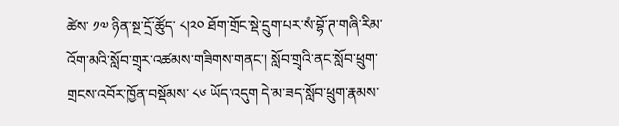ཚེས་ ༡༧ ཉིན་སྔ་དྲོ་ཚོུད་ ༨།༢༠ ཐོག་གྲོང་སྡེ་དྲུག་པར་སཾ་བྷོ་ཊ་གཞི་རིམ་འོག་མའི་སློབ་གྲྭར་འཚམས་གཟིགས་གནང་། སློབ་གྲྭའི་ནང་སློབ་ཕྲུག་གྲངས་འབོར་ཁྱོན་བསྡོམས་ ༨༦ ཡོད་འདུག དེ་མ་ཟད་སློབ་ཕྲུག་རྣམས་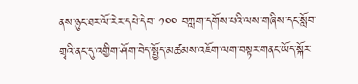ནས་ཉུང་ཐར་ལོ་རེར་དཔེ་དེབ་ ༡༠༠ བཀླག་དགོས་པའི་ལས་གཞིས་དང་སློབ་གྲྭའི་ནང་དུ་འགྱིག་ཤོག་བེད་སྤྱོད་མཚམས་འཇོག་ལག་བསྟར་གནང་ཡོད་སྐོར་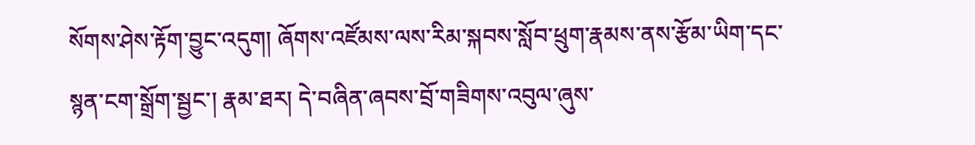སོགས་ཤེས་རྟོག་བྱུང་འདུག། ཞོགས་འཛོམས་ལས་རིམ་སྐབས་སློབ་ཕྲུག་རྣམས་ནས་རྩོམ་ཡིག་དང་སྙན་ངག་སྒྲོག་སྦྱང་། རྣམ་ཐར། དེ་བཞིན་ཞབས་བྲོ་གཟིགས་འབུལ་ཞུས་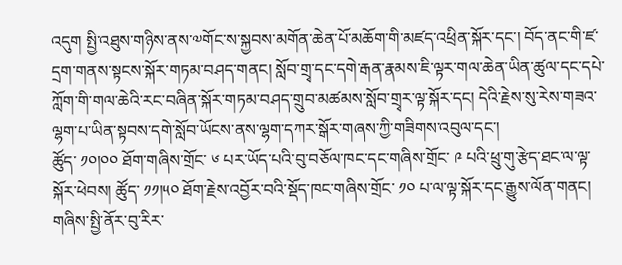འདུག སྤྱི་འཐུས་གཉིས་ནས་༧གོང་ས་སྐྱབས་མགོན་ཆེན་པོ་མཆོག་གི་མཛད་འཕྲིན་སྐོར་དང་། བོད་ནང་གི་ཛ་དྲག་གནས་སྟངས་སྐོར་གཏམ་བཤད་གནང། སློབ་གྲྭ་དང་དགེ་རྒན་རྣམས་ཇི་ལྟར་གལ་ཆེན་ཡིན་ཚུལ་དང་དཔེ་ཀློག་གི་གལ་ཆེའི་རང་བཞིན་སྐོར་གཏམ་བཤད་གྲུབ་མཚམས་སློབ་གྲྭར་ལྟ་སྐོར་དང། དེའི་རྗེས་སུ་རེས་གཟའ་ལྷག་པ་ཡིན་སྟབས་དགེ་སློབ་ཡོངས་ནས་ལྷག་དཀར་སྒོར་གཞས་ཀྱི་གཟིགས་འབུལ་དང་།
ཚོུད་ ༡༠།༠༠ ཐོག་གཞིས་གྲོང་ ༦ པར་ཡོད་པའི་བུ་བཅོལ་ཁང་དང་གཞིས་གྲོང་ ༩ པའི་ཕྲུ་གུ་རྩེད་ཐང་ལ་ལྟ་སྐོར་ཕེབས། ཚོུད་ ༡༡།༥༠ ཐོག་རྗེས་འབྱོར་བའི་སྡོད་ཁང་གཞིས་གྲོང་ ༡༠ པ་ལ་ལྟ་སྐོར་དང་རྒྱུས་ལོན་གནང། གཞིས་སྤྱི་ནོར་བུ་རིར་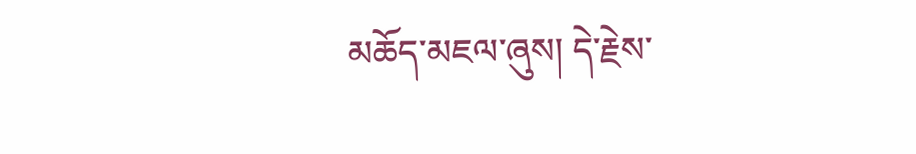མཆོད་མཇལ་ཞུས། དེ་རྗེས་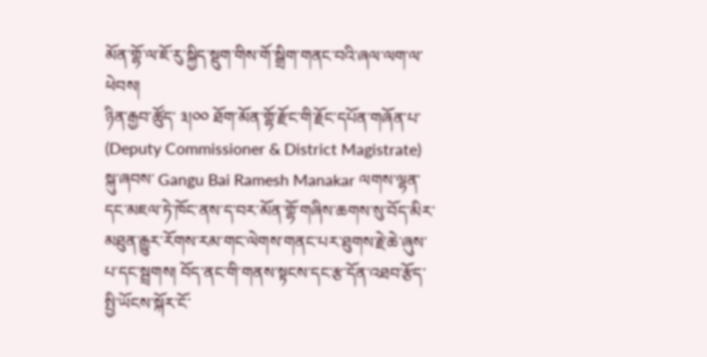མོན་གྷོ་ལ་ཇོ་རུ་སྐྱིད་སྡུག་གིས་གོ་སྒྲིག་གནང་བའི་ཞལ་ལག་ལ་ཕེབས།
ཉིན་རྒྱབ་ཚོུད་ ༣།༠༠ ཐོག་མོན་གྷོ་རྫོང་གི་རྗོང་དཔོན་གཞོན་པ་ (Deputy Commissioner & District Magistrate) སྐུ་ཞབས་ Gangu Bai Ramesh Manakar ལགས་ལྷན་དང་མཇལ་ཏེ་ཁོང་ནས་ད་བར་མོན་གྷོ་གཞིས་ཆགས་སུ་བོད་མིར་མཐུན་རྒྱུར་རོགས་རམ་གང་ལེགས་གནང་པར་ཐུགས་རྗེ་ཆེ་ཞུས་པ་དང་སྦྲགས། བོད་ནང་གི་གནས་སྟངས་དང་རྩ་དོན་འཐབ་རྩོད་སྤྱི་ཡོངས་སྐོར་ངོ་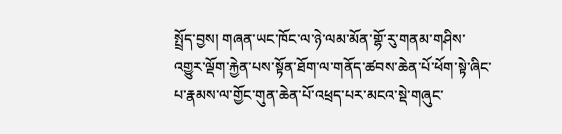སྤྲོད་བྱས། གཞན་ཡང་ཁོང་ལ་ཉེ་ལམ་མོན་གྷོ་རུ་གནམ་གཤིས་འགྱུར་ལྡོག་རྐྱེན་པས་སྟོན་ཐོག་ལ་གནོད་ཚབས་ཆེན་པོ་ཕོག་སྟེ་ཞིང་པ་རྣམས་ལ་གྱོང་གུན་ཆེན་པོ་འཕྲད་པར་མངའ་སྡེ་གཞུང་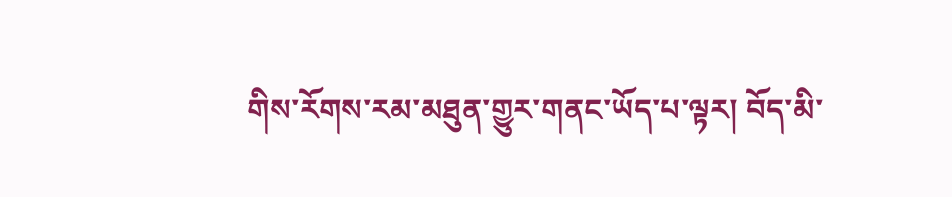གིས་རོགས་རམ་མཐུན་གྱུར་གནང་ཡོད་པ་ལྟར། བོད་མི་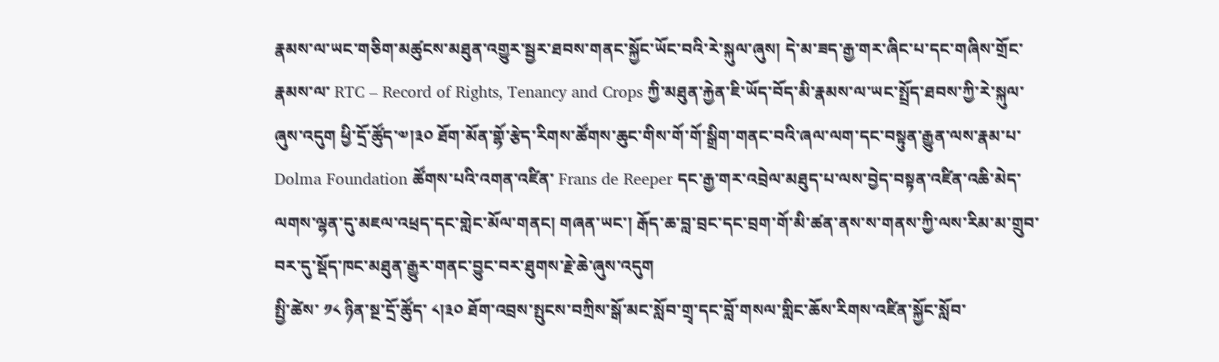རྣམས་ལ་ཡང་གཅིག་མཚུངས་མཐུན་འགྱུར་སྦྱར་ཐབས་གནང་སྐྱོང་ཡོང་བའི་རེ་སྐུལ་ཞུས། དེ་མ་ཟད་རྒྱ་གར་ཞིང་པ་དང་གཞིས་གྲོང་རྣམས་ལ་ RTC – Record of Rights, Tenancy and Crops ཀྱི་མཐུན་རྐྱེན་ཇི་ཡོད་བོད་མི་རྣམས་ལ་ཡང་སྤྲོད་ཐབས་ཀྱི་རེ་སྐུལ་ཞུས་འདུག ཕྱི་དྲོ་ཚོུད་༧།༣༠ ཐོག་མོན་གྷོ་རྩེད་རིགས་ཚོགས་ཆུང་གིས་གོ་གོ་སྒྲིག་གནང་བའི་ཞལ་ལག་དང་བསྟུན་རྒྱུན་ལས་རྣམ་པ་ Dolma Foundation ཚོགས་པའི་འགན་འཛིན་ Frans de Reeper དང་རྒྱ་གར་འབྲེལ་མཐུད་པ་ལས་བྱེད་བསྟན་འཛིན་འཆི་མེད་ལགས་ལྷན་དུ་མཇལ་འཕྲད་དང་གླེང་མོལ་གནང། གཞན་ཡང་། རྒོད་ཆ་བླ་བྲང་དང་བྲག་གོ་མི་ཚན་ནས་ས་གནས་ཀྱི་ལས་རིམ་མ་གྲུབ་བར་དུ་སྡོད་ཁང་མཐུན་རྒྱུར་གནང་བྱུང་བར་ཐུགས་རྗེ་ཆེ་ཞུས་འདུག
སྤྱི་ཚེས་ ༡༨ ཉིན་སྔ་དྲོ་ཚོུད་ ༨།༣༠ ཐོག་འབྲས་སྤུངས་བཀྲིས་སྒོ་མང་སློབ་གྲྭ་དང་བློ་གསལ་གླིང་ཆོས་རིགས་འཛིན་སྐྱོང་སློབ་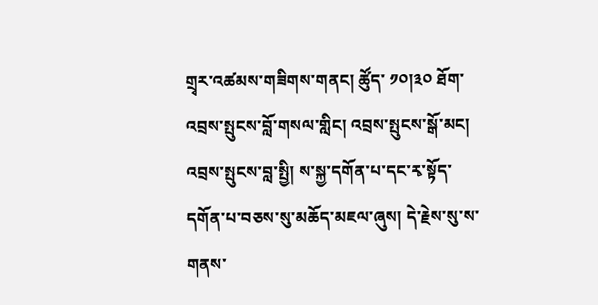གྲྭར་འཚམས་གཟིགས་གནང། ཚོུད་ ༡༠།༣༠ ཐོག་འབྲས་སྤུངས་བློ་གསལ་གླིང། འབྲས་སྤུངས་སྒོ་མང། འབྲས་སྤུངས་བླ་སྤྱི། ས་སྐྱ་དགོན་པ་དང་རྭ་སྟོད་དགོན་པ་བཅས་སུ་མཆོད་མཇལ་ཞུས། དེ་རྗེས་སུ་ས་གནས་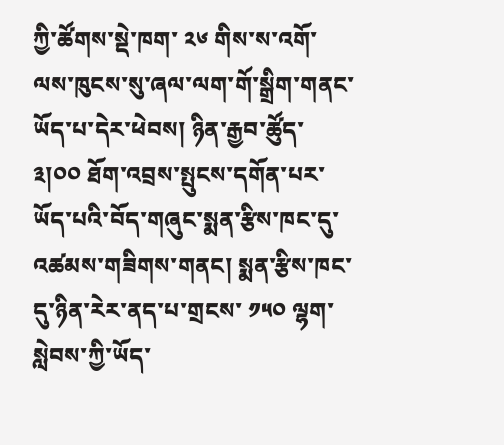ཀྱི་ཚོགས་སྡེ་ཁག་ ༢༦ གིས་ས་འགོ་ལས་ཁུངས་སུ་ཞལ་ལག་གོ་སྒྲིག་གནང་ཡོད་པ་དེར་ཕེབས། ཉིན་རྒྱབ་ཚོུད་ ༣།༠༠ ཐོག་འབྲས་སྤུངས་དགོན་པར་ཡོད་པའི་བོད་གཞུང་སྨན་རྩིས་ཁང་དུ་འཚམས་གཟིགས་གནང། སྨན་རྩིས་ཁང་དུ་ཉིན་རེར་ནད་པ་གྲངས་ ༡༥༠ ལྷག་སླེབས་ཀྱི་ཡོད་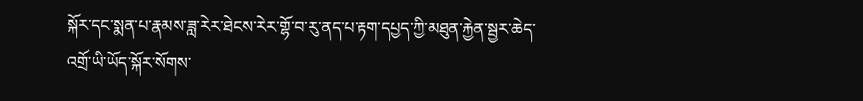སྐོར་དང་སྨན་པ་རྣམས་ཟླ་རེར་ཐེངས་རེར་གྷོ་བ་རུ་ནད་པ་རྟག་དཔྱད་ཀྱི་མཐུན་རྐྱེན་སྦྱར་ཆེད་འགྲོ་ཡི་ཡོད་སྐོར་སོགས་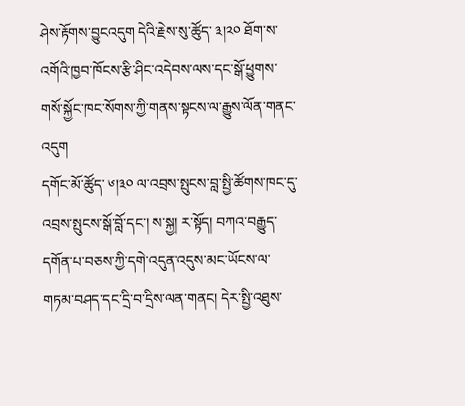ཤེས་རྟོགས་བྱུངའདུག དེའི་རྗེས་སུ་ཚོུད་ ༣།༢༠ ཐོག་ས་འགོའི་ཁྱབ་ཁོངས་རྩི་ཤིང་འདེབས་ལས་དང་སྒོ་ཕྱུགས་གསོ་སྐྱོང་ཁང་སོགས་ཀྱི་གནས་སྟངས་ལ་རྒྱུས་ལོན་གནང་འདུག
དགོང་མོ་ཚོུད་ ༦།༣༠ ལ་འབྲས་སྤུངས་བླ་སྤྱི་ཚོགས་ཁང་དུ་འབྲས་སྤུངས་སྒོ་བློ་དང་། ས་སྐྱ། ར་སྟོད། བཀའ་བརྒྱུད་དགོན་པ་བཅས་ཀྱི་དགེ་འདུན་འདུས་མང་ཡོངས་ལ་གཏམ་བཤད་དང་དྲི་བ་དྲིས་ལན་གནང། དེར་སྤྱི་འཐུས་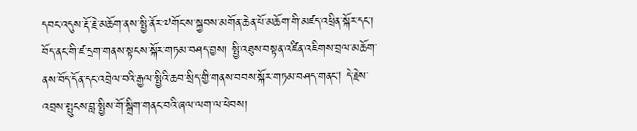དབང་འདུས་རྡོ་རྗེ་མཆོག་ནས་སྤྱི་ནོར་༧གོང་ས་སྐྱབས་མགོན་ཆེན་པོ་མཆོག་གི་མཛད་འཕྲིན་སྐོར་དང་། བོད་ནང་གི་ཛ་དྲག་གནས་སྟངས་སྐོར་གཏམ་བཤད་བྱས། སྤྱི་འཐུས་བསྟན་འཛིན་འཇིགས་བྲལ་མཆོག་ནས་བོད་དོན་དང་འབྲེལ་བའི་རྒྱལ་སྤྱིའི་ཆབ་སྲིད་གྱི་གནས་བབས་སྐོར་གཏམ་བཤད་གནང། དེ་རྗེས་འབྲས་སྤུངས་བླ་སྤྱིས་གོ་སྒྲིག་གནང་བའི་ཞལ་ལག་ལ་ཕེབས།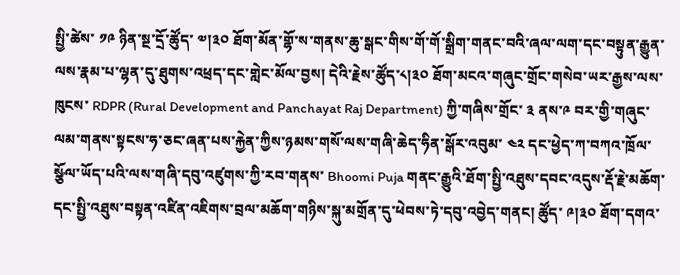སྤྱི་ཚེས་ ༡༩ ཉིན་སྔ་དྲོ་ཚོུད་ ༧།༣༠ ཐོག་མོན་གྷོ་ས་གནས་ཆུ་སྒང་གིས་གོ་གོ་སྒྲིག་གནང་བའི་ཞལ་ལག་དང་བསྟུན་རྒྱུན་ལས་རྣམ་པ་ལྷན་དུ་ཐུགས་འཕྲད་དང་གླེང་མོལ་བྱས། དེའི་རྗེས་ཚོུད་༨།༣༠ ཐོག་མངའ་གཞུང་གྲོང་གསེབ་ཡར་རྒྱས་ལས་ཁུངས་ RDPR (Rural Development and Panchayat Raj Department) ཀྱི་གཞིས་གྲོང་ ༣ ནས་༩ བར་གྱི་གཞུང་ལམ་གནས་སྟངས་ཧ་ཅང་ཞན་པས་རྐྱེན་ཀྱིས་ཉམས་གསོ་ལས་གཞི་ཆེད་ཧིན་སྒོར་འབུམ་ ༤༢ དང་ཕྱེད་ཀ་བཀའ་ཁྲོལ་སྩོལ་ཡོད་པའི་ལས་གཞི་དབུ་འཛུགས་ཀྱི་རབ་གནས་ Bhoomi Puja གནང་རྒྱུའི་ཐོག་སྤྱི་འཐུས་དབང་འདུས་རྡོ་རྗེ་མཆོག་དང་སྤྱི་འཐུས་བསྟན་འཛིན་འཇིགས་བྲལ་མཆོག་གཉིས་སྐུ་མགྲོན་དུ་ཕེབས་ཏེ་དབུ་འབྱེད་གནང། ཚོུད་ ༩།༣༠ ཐོག་དགའ་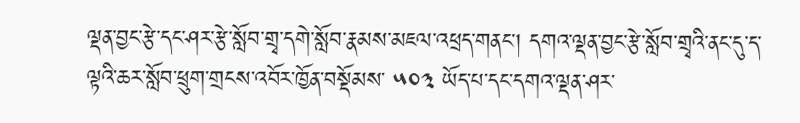ལྡན་བྱང་རྩེ་དང་ཤར་རྩེ་སློབ་གྲྭ་དགེ་སློབ་རྣམས་མཇལ་འཕྲད་གནང། དགའ་ལྡན་བྱང་རྩེ་སློབ་གྲྭའི་ནང་དུ་ད་ལྟའི་ཆར་སློབ་ཕྲུག་གྲངས་འབོར་ཁྱོན་བསྡོམས་ ༥༠༣ ཡོད་པ་དང་དགའ་ལྡན་ཤར་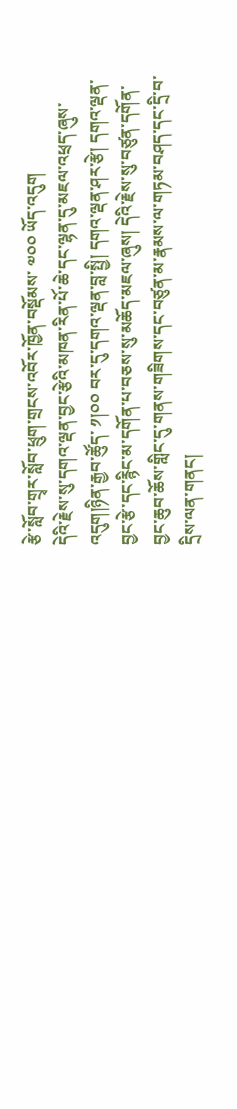རྩེ་སློབ་གྲྭར་སློབ་ཕྲུག་གྲངས་འབོར་ཁྱོན་བསྡོམས་ ༧༠༠ ཡོད་འདུག
དེའི་རྗེས་སུ་དགའ་ལྡན་བྱང་རྩེའི་མཁན་རིན་པོ་ཆེ་དང་ལྷན་དུ་མཇལ་འཕྲད་ཞུས་འདུག།ཉིན་རྒྱབ་ཚོུད་ ༡།༠༠ བར་དུ་དགའ་ལྡན་བླ་སྤྱི། དགའ་ལྡན་ཤར་རྩེ། དགའ་ལྡན་བྱང་རྩེ་དང་རྙིང་མ་དགོན་པ་བཅས་སུ་མཆོད་མཇལ་ཞུས། དེའི་རྗེས་སུ་བཙུན་དགོན་བྱང་ཆུབ་ཆོས་གླིང་དུ་གནས་གཟིགས་དང་བཙུན་མ་རྣམས་ལ་གཏམ་བཤད་དང་དྲི་བ་དྲིས་ལན་གནང།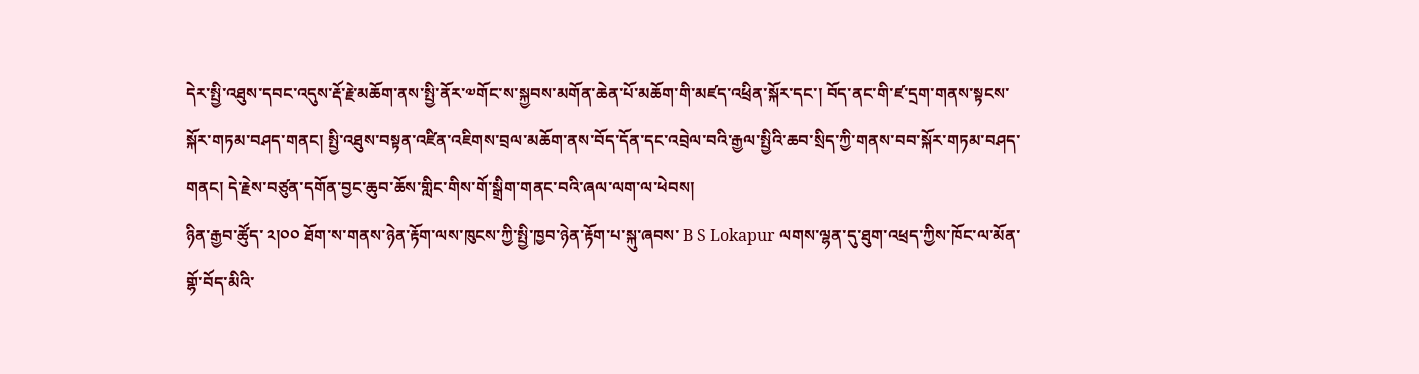དེར་སྤྱི་འཐུས་དབང་འདུས་རྡོ་རྗེ་མཆོག་ནས་སྤྱི་ནོར་༧གོང་ས་སྐྱབས་མགོན་ཆེན་པོ་མཆོག་གི་མཛད་འཕྲིན་སྐོར་དང་། བོད་ནང་གི་ཛ་དྲག་གནས་སྟངས་སྐོར་གཏམ་བཤད་གནང། སྤྱི་འཐུས་བསྟན་འཛིན་འཇིགས་བྲལ་མཆོག་ནས་བོད་དོན་དང་འབྲེལ་བའི་རྒྱལ་སྤྱིའི་ཆབ་སྲིད་ཀྱི་གནས་བབ་སྐོར་གཏམ་བཤད་གནང། དེ་རྗེས་བཙུན་དགོན་བྱང་ཆུབ་ཆོས་གླིང་གིས་གོ་སྒྲིག་གནང་བའི་ཞལ་ལག་ལ་ཕེབས།
ཉིན་རྒྱབ་ཚོུད་ ༢།༠༠ ཐོག་ས་གནས་ཉེན་རྟོག་ལས་ཁུངས་ཀྱི་སྤྱི་ཁྱབ་ཉེན་རྟོག་པ་སྐུ་ཞབས་ B S Lokapur ལགས་ལྷན་དུ་ཐུག་འཕྲད་ཀྱིས་ཁོང་ལ་མོན་གྷོ་བོད་མིའི་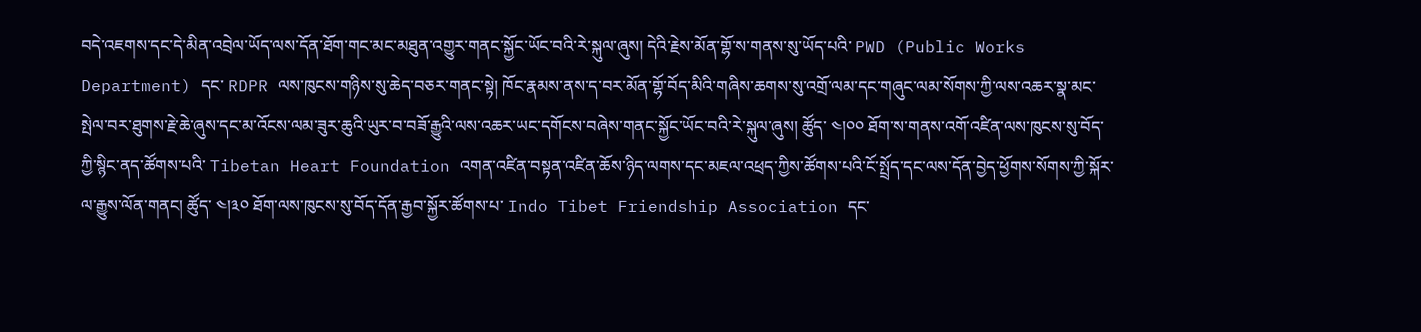བདེ་འཇགས་དང་དེ་མིན་འབྲེལ་ཡོད་ལས་དོན་ཐོག་གང་མང་མཐུན་འགྱུར་གནང་སྐྱོང་ཡོང་བའི་རེ་སྐུལ་ཞུས། དེའི་རྗེས་མོན་གྷོ་ས་གནས་སུ་ཡོད་པའི་ PWD (Public Works Department) དང་ RDPR ལས་ཁུངས་གཉིས་སུ་ཆེད་བཅར་གནང་སྟེ། ཁོང་རྣམས་ནས་ད་བར་མོན་གྷོ་བོད་མིའི་གཞིས་ཆགས་སུ་འགྲོ་ལམ་དང་གཞུང་ལམ་སོགས་ཀྱི་ལས་འཆར་སྣ་མང་སྤེལ་བར་ཐུགས་རྗེ་ཆེ་ཞུས་དང་མ་འོངས་ལམ་ཟུར་ཆུའི་ཡུར་བ་བཟོ་རྒྱུའི་ལས་འཆར་ཡང་དགོངས་བཞེས་གནང་སྐྱོང་ཡོང་བའི་རེ་སྐུལ་ཞུས། ཚོུད་ ༤།༠༠ ཐོག་ས་གནས་འགོ་འཛིན་ལས་ཁུངས་སུ་བོད་ཀྱི་སྙིང་ནད་ཚོགས་པའི་ Tibetan Heart Foundation འགན་འཛིན་བསྟན་འཛིན་ཆོས་ཉིད་ལགས་དང་མཇལ་འཕྲད་ཀྱིས་ཚོགས་པའི་ངོ་སྤྲོད་དང་ལས་དོན་བྱེད་ཕྱོགས་སོགས་ཀྱི་སྐོར་ལ་རྒྱུས་ལོན་གནང། ཚོུད་ ༤།༣༠ ཐོག་ལས་ཁུངས་སུ་བོད་དོན་རྒྱབ་སྐྱོར་ཚོགས་པ་ Indo Tibet Friendship Association དང་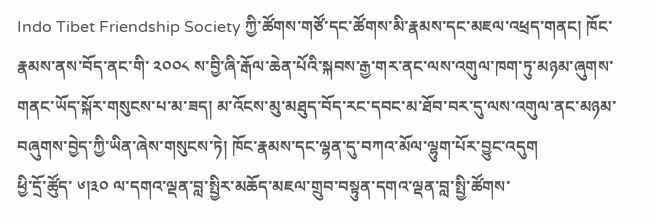Indo Tibet Friendship Society ཀྱི་ཚོགས་གཙོ་དང་ཚོགས་མི་རྣམས་དང་མཇལ་འཕྲད་གནང། ཁོང་རྣམས་ནས་བོད་ནང་གི་ ༢༠༠༨ ས་བྱི་ཞི་རྒོལ་ཆེན་པོའི་སྐབས་རྒྱ་གར་ནང་ལས་འགུལ་ཁག་ཏུ་མཉམ་ཞུགས་གནང་ཡོད་སྐོར་གསུངས་པ་མ་ཟད། མ་འོངས་མུ་མཐུད་བོད་རང་དབང་མ་ཐོབ་བར་དུ་ལས་འགུལ་ནང་མཉམ་བཞུགས་བྱེད་ཀྱི་ཡིན་ཞེས་གསུངས་ཏེ། ཁོང་རྣམས་དང་ལྷན་དུ་བཀའ་མོལ་ལྷུག་པོར་བྱུང་འདུག
ཕྱི་དྲོ་ཚོུད་ ༦།༣༠ ལ་དགའ་ལྡན་བླ་སྤྱིར་མཆོད་མཇལ་གྲུབ་བསྟུན་དགའ་ལྡན་བླ་སྤྱི་ཚོགས་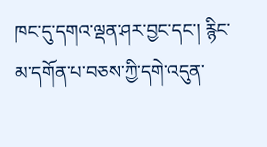ཁང་དུ་དགའ་ལྡན་ཤར་བྱང་དང་། རྙིང་མ་དགོན་པ་བཅས་ཀྱི་དགེ་འདུན་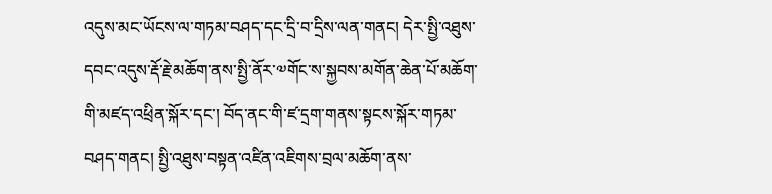འདུས་མང་ཡོངས་ལ་གཏམ་བཤད་དང་དྲི་བ་དྲིས་ལན་གནང། དེར་སྤྱི་འཐུས་དབང་འདུས་རྡོ་རྗེ་མཆོག་ནས་སྤྱི་ནོར་༧གོང་ས་སྐྱབས་མགོན་ཆེན་པོ་མཆོག་གི་མཛད་འཕྲིན་སྐོར་དང་། བོད་ནང་གི་ཛ་དྲག་གནས་སྟངས་སྐོར་གཏམ་བཤད་གནང། སྤྱི་འཐུས་བསྟན་འཛིན་འཇིགས་བྲལ་མཆོག་ནས་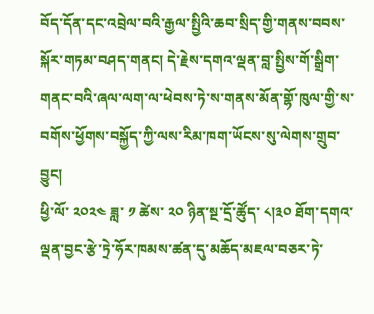བོད་དོན་དང་འབྲེལ་བའི་རྒྱལ་སྤྱིའི་ཆབ་སྲིད་གྱི་གནས་བབས་སྐོར་གཏམ་བཤད་གནང། དེ་རྗེས་དགའ་ལྡན་བླ་སྤྱིས་གོ་སྒྲིག་གནང་བའི་ཞལ་ལག་ལ་ཕེབས་ཏེ་ས་གནས་མོན་གྷོ་ཁུལ་གྱི་ས་བགོས་ཕྱོགས་བསྐྱོད་ཀྱི་ལས་རིམ་ཁག་ཡོངས་སུ་ལེགས་གྲུབ་བྱུང།
ཕྱི་ལོ་ ༢༠༢༤ ཟླ་ ༡ ཚེས་ ༢༠ ཉིན་སྔ་དྲོ་ཚོུད་ ༨།༣༠ ཐོག་དགའ་ལྡན་བྱང་རྩེ་ཏྲེ་ཧོར་ཁམས་ཚན་དུ་མཆོད་མཇལ་བཅར་ཏེ་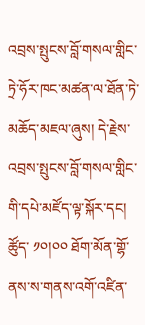འབྲས་སྤུངས་བློ་གསལ་གླིང་ཏྲེ་ཧོར་ཁང་མཚན་ལ་ཐོན་ཏེ་མཆོད་མཇལ་ཞུས། དེ་རྗེས་འབྲས་སྤུངས་བློ་གསལ་གླིང་གི་དཔེ་མཛོད་ལྟ་སྐོར་དང། ཚོུད་ ༡༠།༠༠ ཐོག་མོན་གྷོ་ནས་ས་གནས་འགོ་འཛིན་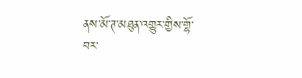ནས་མོ་ཊ་མཐུན་འགྱུར་གྱིས་གྷོ་བར་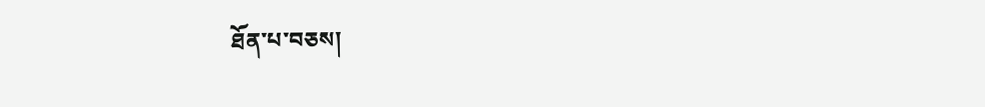ཐོན་པ་བཅས།